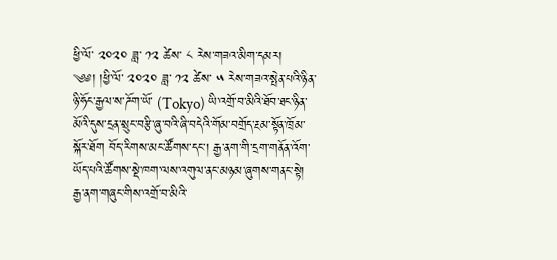ཕྱི་ལོ་ ༢༠༢༠ ཟླ་ ༡༢ ཚེས་ ༨ རེས་གཟའ་མིག་དམར།
༄༅། །ཕྱི་ལོ་ ༢༠༢༠ ཟླ་ ༡༢ ཚེས་ ༥ རེས་གཟའ་སྤེན་པའི་ཉིན་ཉི་ཧོང་རྒྱལ་ས་ཌོག་ཡོ་ (Tokyo) ཡི་འགྲོ་བ་མིའི་ཐོབ་ཐང་ཉིན་མོའི་དུས་དྲན་སྲུང་བརྩི་ཞུ་བའི་ཞི་བདེའི་གོམ་བགྲོད་རྔམ་སྟོན་ཁྲོམ་སྐོར་ཐོག བོད་རིགས་མང་ཚོགས་དང་། རྒྱ་ནག་གི་དྲག་གནོན་འོག་ཡོད་པའི་ཚོགས་སྡེ་ཁག་ལས་འགུལ་ནང་མཉམ་ཞུགས་གནང་སྟེ། རྒྱ་ནག་གཞུང་གིས་འགྲོ་བ་མིའི་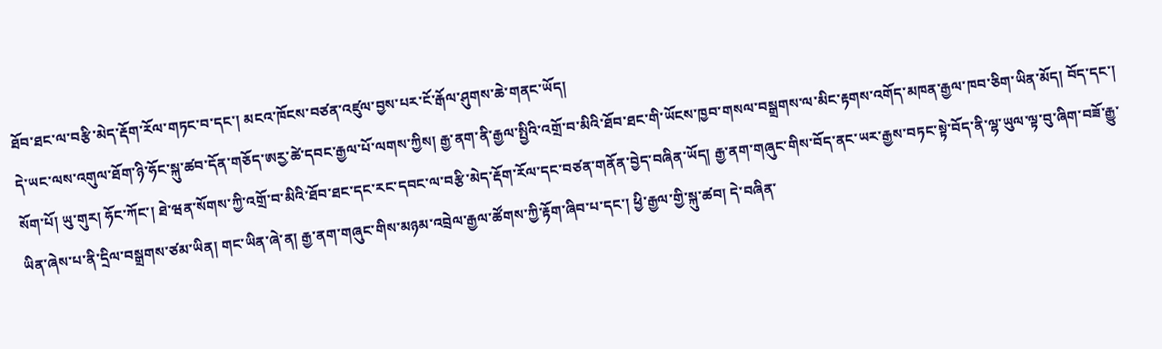ཐོབ་ཐང་ལ་བརྩི་མེད་རྡོག་རོལ་གཏང་བ་དང་། མངའ་ཁོངས་བཙན་འཛུལ་བྱས་པར་ངོ་རྒོལ་ཤུགས་ཆེ་གནང་ཡོད།
དེ་ཡང་ལས་འགུལ་ཐོག་ཉི་ཧོང་སྐུ་ཚབ་དོན་གཅོད་ཨརྱ་ཚེ་དབང་རྒྱལ་པོ་ལགས་ཀྱིས། རྒྱ་ནག་ནི་རྒྱལ་སྤྱིའི་འགྲོ་བ་མིའི་ཐོབ་ཐང་གི་ཡོངས་ཁྱབ་གསལ་བསྒྲགས་ལ་མིང་རྟགས་འགོད་མཁན་རྒྱལ་ཁབ་ཅིག་ཡིན་མོད། བོད་དང་། སོག་པོ། ཡུ་གུར། ཧོང་ཀོང་། ཐེ་ཝན་སོགས་ཀྱི་འགྲོ་བ་མིའི་ཐོབ་ཐང་དང་རང་དབང་ལ་བརྩི་མེད་རྡོག་རོལ་དང་བཙན་གནོན་བྱེད་བཞིན་ཡོད། རྒྱ་ནག་གཞུང་གིས་བོད་ནང་ཡར་རྒྱས་བཏང་སྟེ་བོད་ནི་ལྷ་ཡུལ་ལྟ་བུ་ཞིག་བཟོ་རྒྱུ་ཡིན་ཞེས་པ་ནི་དྲིལ་བསྒྲགས་ཙམ་ཡིན། གང་ཡིན་ཞེ་ན། རྒྱ་ནག་གཞུང་གིས་མཉམ་འབྲེལ་རྒྱལ་ཚོགས་ཀྱི་རྟོག་ཞིབ་པ་དང་། ཕྱི་རྒྱལ་གྱི་སྐུ་ཚབ། དེ་བཞིན་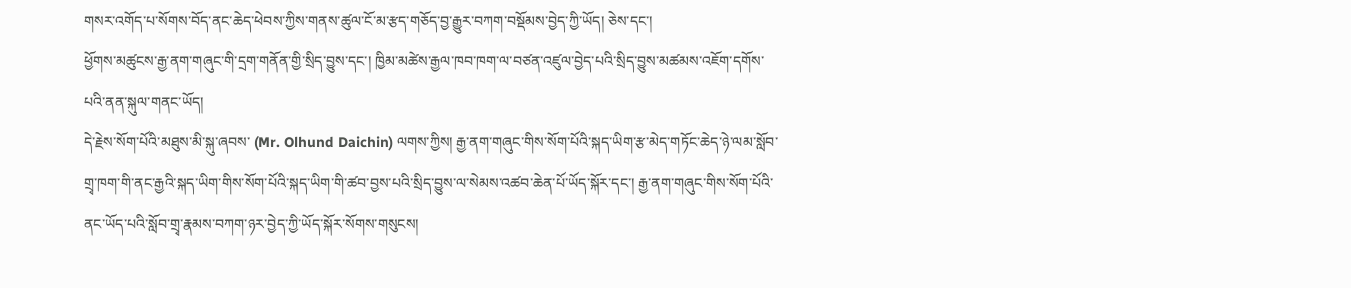གསར་འགོད་པ་སོགས་བོད་ནང་ཆེད་ཕེབས་ཀྱིས་གནས་ཚུལ་ངོ་མ་རྩད་གཅོད་བྱ་རྒྱུར་བཀག་བསྡོམས་བྱེད་ཀྱི་ཡོད། ཅེས་དང་།
ཕྱོགས་མཚུངས་རྒྱ་ནག་གཞུང་གི་དྲག་གནོན་གྱི་སྲིད་བྱུས་དང་། ཁྱིམ་མཚེས་རྒྱལ་ཁབ་ཁག་ལ་བཙན་འཛུལ་བྱེད་པའི་སྲིད་བྱུས་མཚམས་འཇོག་དགོས་པའི་ནན་སྐུལ་གནང་ཡོད།
དེ་རྗེས་སོག་པོའི་མཐུས་མི་སྐུ་ཞབས་ (Mr. Olhund Daichin) ལགས་ཀྱིས། རྒྱ་ནག་གཞུང་གིས་སོག་པོའི་སྐད་ཡིག་རྩ་མེད་གཏོང་ཆེད་ཉེ་ལམ་སློབ་གྲྭ་ཁག་གི་ནང་རྒྱའི་སྐད་ཡིག་གིས་སོག་པོའི་སྐད་ཡིག་གི་ཚབ་བྱས་པའི་སྲིད་བྱུས་ལ་སེམས་འཚབ་ཆེན་པོ་ཡོད་སྐོར་དང་། རྒྱ་ནག་གཞུང་གིས་སོག་པོའི་ནང་ཡོད་པའི་སློབ་གྲྭ་རྣམས་བཀག་ཉར་བྱེད་ཀྱི་ཡོད་སྐོར་སོགས་གསུངས།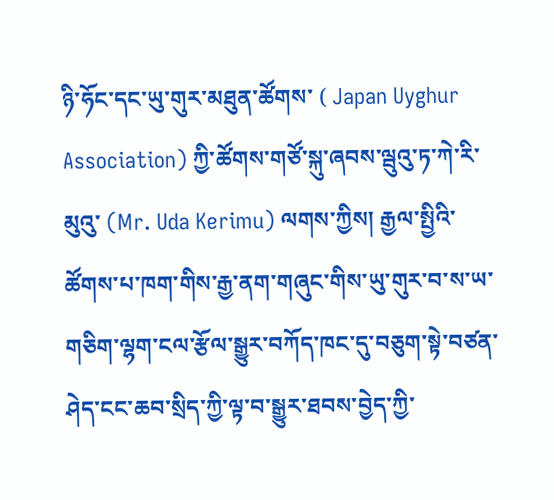ཉི་ཧོང་དང་ཡུ་གུར་མཐུན་ཚོགས་ ( Japan Uyghur Association) ཀྱི་ཚོགས་གཙོ་སྐུ་ཞབས་ལྦུའུ་ཏ་ཀེ་རི་མུའུ་ (Mr. Uda Kerimu) ལགས་ཀྱིས། རྒྱལ་སྤྱིའི་ཚོགས་པ་ཁག་གིས་རྒྱ་ནག་གཞུང་གིས་ཡུ་གུར་བ་ས་ཡ་གཅིག་ལྷག་ངལ་རྩོལ་སྒྱུར་བཀོད་ཁང་དུ་བཅུག་སྟེ་བཙན་ཤེད་ངང་ཆབ་སྲིད་ཀྱི་ལྟ་བ་སྒྱུར་ཐབས་བྱེད་ཀྱི་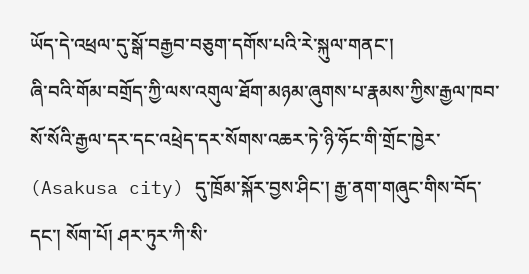ཡོད་དེ་འཕྲལ་དུ་སྒོ་བརྒྱབ་བཅུག་དགོས་པའི་རེ་སྐུལ་གནང་།
ཞི་བའི་གོམ་བགྲོད་ཀྱི་ལས་འགུལ་ཐོག་མཉམ་ཞུགས་པ་རྣམས་ཀྱིས་རྒྱལ་ཁབ་སོ་སོའི་རྒྱལ་དར་དང་འཕྲེད་དར་སོགས་འཆར་ཏེ་ཉི་ཧོང་གི་གྲོང་ཁྱེར་ (Asakusa city) དུ་ཁྲོམ་སྐོར་བྱས་ཤིང་། རྒྱ་ནག་གཞུང་གིས་བོད་དང་། སོག་པོ། ཤར་ཏུར་ཀི་སི་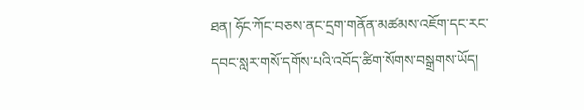ཐན། ཧོང་ཀོང་བཅས་ནང་དྲག་གནོན་མཚམས་འཇོག་དང་རང་དབང་སླར་གསོ་དགོས་པའི་འབོད་ཚིག་སོགས་བསྒྲགས་ཡོད།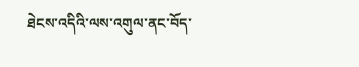ཐེངས་འདིའི་ལས་འགུལ་ནང་བོད་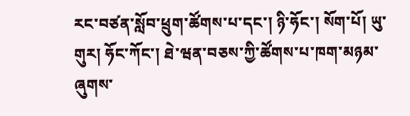རང་བཙན་སློབ་ཕྲུག་ཚོགས་པ་དང་། ཉི་ཧོང་། སོག་པོ། ཡུ་གུར། ཧོང་ཀོང་། ཐེ་ཝན་བཅས་ཀྱི་ཚོགས་པ་ཁག་མཉམ་ཞུགས་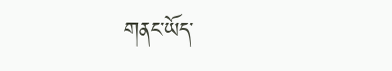གནང་ཡོད་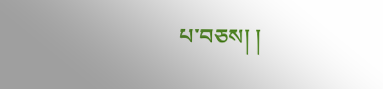པ་བཅས། །